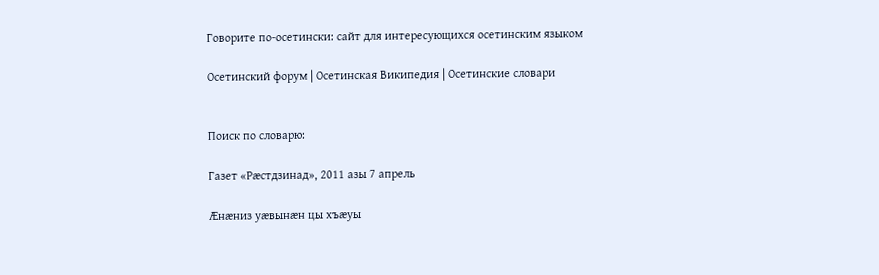Говорите по-осетински: сайт для интересующихся осетинским языком

Осетинский форум | Осетинская Википедия | Осетинские словари


Поиск по словарю:

Газет «Рæстдзинад», 2011 азы 7 апрель

Æнæниз уæвынæн цы хъæуы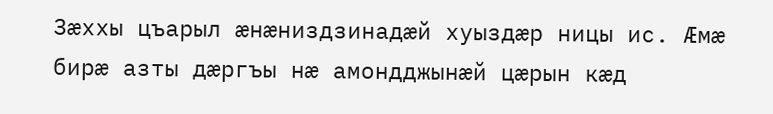Зæххы цъарыл æнæниздзинадæй хуыздæр ницы ис. Æмæ бирæ азты дæргъы нæ амондджынæй цæрын кæд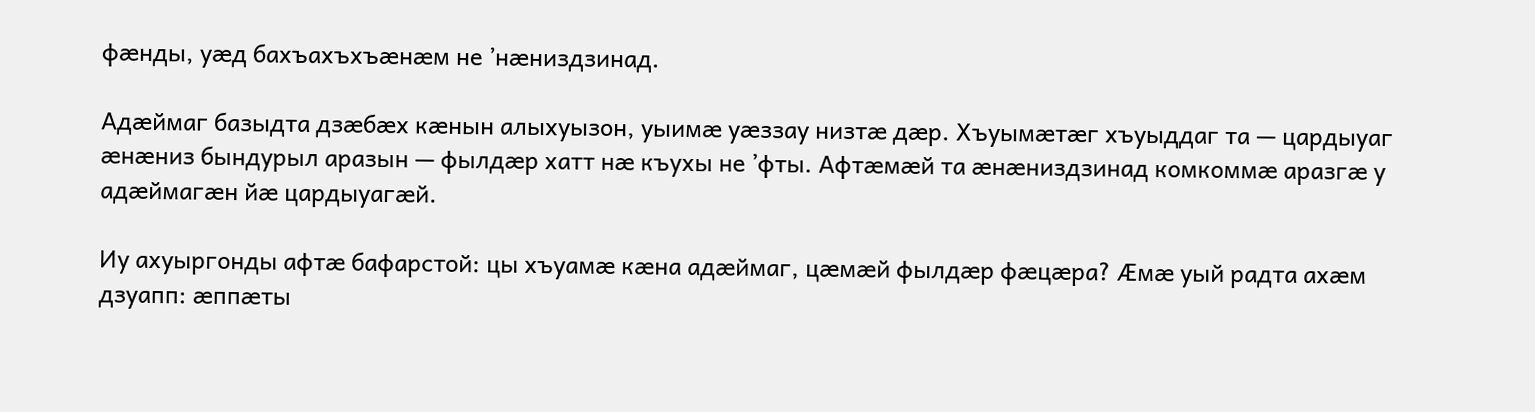фæнды, уæд бахъахъхъæнæм не ’нæниздзинад.

Адæймаг базыдта дзæбæх кæнын алыхуызон, уыимæ уæззау низтæ дæр. Хъуымæтæг хъуыддаг та — цардыуаг æнæниз бындурыл аразын — фылдæр хатт нæ къухы не ’фты. Афтæмæй та æнæниздзинад комкоммæ аразгæ у адæймагæн йæ цардыуагæй.

Иу ахуыргонды афтæ бафарстой: цы хъуамæ кæна адæймаг, цæмæй фылдæр фæцæра? Æмæ уый радта ахæм дзуапп: æппæты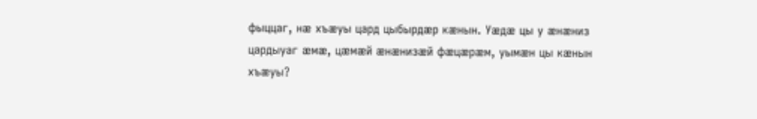фыццаг, нæ хъæуы цард цыбырдæр кæнын. Уæдæ цы у æнæниз цардыуаг æмæ, цæмæй æнæнизæй фæцæрæм, уымæн цы кæнын хъæуы?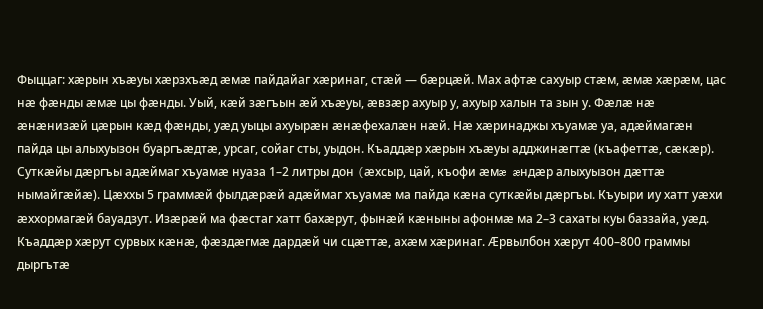Фыццаг: хæрын хъæуы хæрзхъæд æмæ пайдайаг хæринаг, стæй — бæрцæй. Мах афтæ сахуыр стæм, æмæ хæрæм, цас нæ фæнды æмæ цы фæнды. Уый, кæй зæгъын æй хъæуы, æвзæр ахуыр у, ахуыр халын та зын у. Фæлæ нæ æнæнизæй цæрын кæд фæнды, уæд уыцы ахуырæн æнæфехалæн нæй. Нæ хæринаджы хъуамæ уа, адæймагæн пайда цы алыхуызон буаргъæдтæ, урсаг, сойаг сты, уыдон. Къаддæр хæрын хъæуы адджинæгтæ (къафеттæ, сæкæр). Суткæйы дæргъы адæймаг хъуамæ нуаза 1–2 литры дон (æхсыр, цай, къофи æмæ æндæр алыхуызон дæттæ нымайгæйæ). Цæххы 5 граммæй фылдæрæй адæймаг хъуамæ ма пайда кæна суткæйы дæргъы. Къуыри иу хатт уæхи æххормагæй бауадзут. Изæрæй ма фæстаг хатт бахæрут, фынæй кæныны афонмæ ма 2–3 сахаты куы баззайа, уæд. Къаддæр хæрут сурвых кæнæ, фæздæгмæ дардæй чи сцæттæ, ахæм хæринаг. Æрвылбон хæрут 400–800 граммы дыргътæ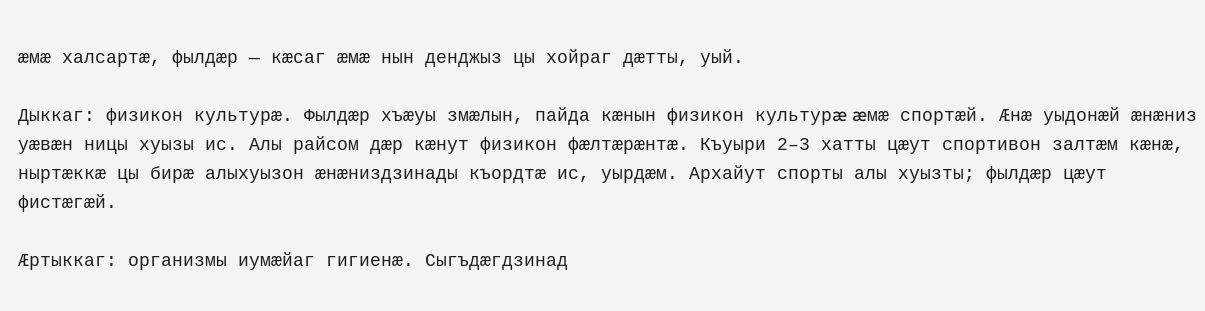æмæ халсартæ, фылдæр — кæсаг æмæ нын денджыз цы хойраг дæтты, уый.

Дыккаг: физикон культурæ. Фылдæр хъæуы змæлын, пайда кæнын физикон культурæ æмæ спортæй. Æнæ уыдонæй æнæниз уæвæн ницы хуызы ис. Алы райсом дæр кæнут физикон фæлтæрæнтæ. Къуыри 2–3 хатты цæут спортивон залтæм кæнæ, ныртæккæ цы бирæ алыхуызон æнæниздзинады къордтæ ис, уырдæм. Архайут спорты алы хуызты; фылдæр цæут фистæгæй.

Æртыккаг: организмы иумæйаг гигиенæ. Сыгъдæгдзинад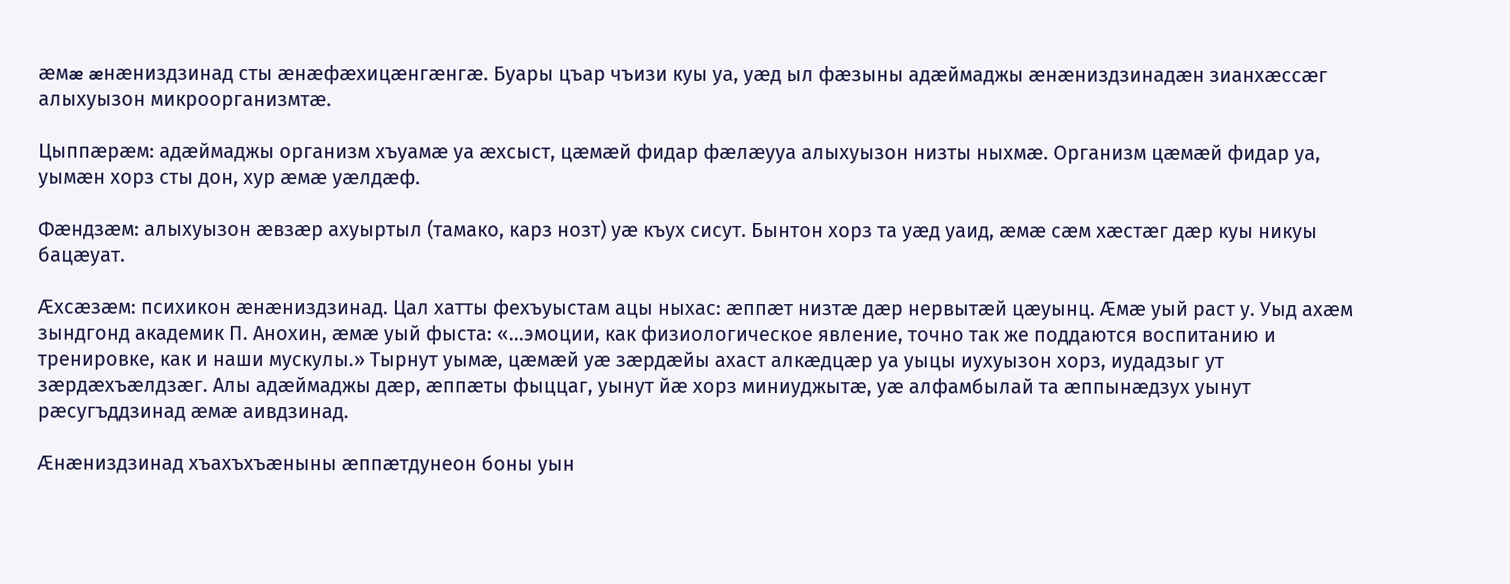æмæ æнæниздзинад сты æнæфæхицæнгæнгæ. Буары цъар чъизи куы уа, уæд ыл фæзыны адæймаджы æнæниздзинадæн зианхæссæг алыхуызон микроорганизмтæ.

Цыппæрæм: адæймаджы организм хъуамæ уа æхсыст, цæмæй фидар фæлæууа алыхуызон низты ныхмæ. Организм цæмæй фидар уа, уымæн хорз сты дон, хур æмæ уæлдæф.

Фæндзæм: алыхуызон æвзæр ахуыртыл (тамако, карз нозт) уæ къух сисут. Бынтон хорз та уæд уаид, æмæ сæм хæстæг дæр куы никуы бацæуат.

Æхсæзæм: психикон æнæниздзинад. Цал хатты фехъуыстам ацы ныхас: æппæт низтæ дæр нервытæй цæуынц. Æмæ уый раст у. Уыд ахæм зындгонд академик П. Анохин, æмæ уый фыста: «...эмоции, как физиологическое явление, точно так же поддаются воспитанию и тренировке, как и наши мускулы.» Тырнут уымæ, цæмæй уæ зæрдæйы ахаст алкæдцæр уа уыцы иухуызон хорз, иудадзыг ут зæрдæхъæлдзæг. Алы адæймаджы дæр, æппæты фыццаг, уынут йæ хорз миниуджытæ, уæ алфамбылай та æппынæдзух уынут рæсугъддзинад æмæ аивдзинад.

Æнæниздзинад хъахъхъæныны æппæтдунеон боны уын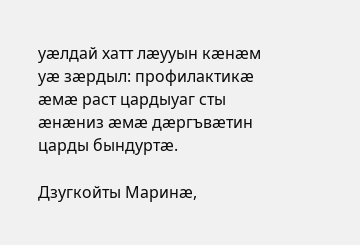уæлдай хатт лæууын кæнæм уæ зæрдыл: профилактикæ æмæ раст цардыуаг сты æнæниз æмæ дæргъвæтин царды бындуртæ.

Дзугкойты Маринæ,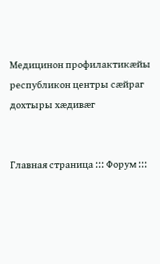Медицинон профилактикæйы республикон центры сæйраг дохтыры хæдивæг


Главная страница ::: Форум :::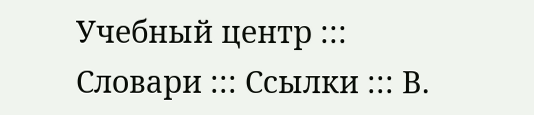Учебный центр ::: Словари ::: Ссылки ::: В.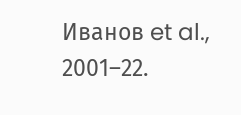Иванов et al., 2001–22.